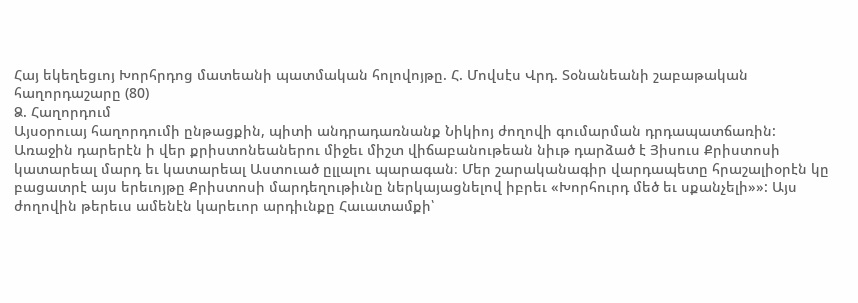Հայ եկեղեցւոյ Խորհրդոց մատեանի պատմական հոլովոյթը. Հ. Մովսէս Վրդ. Տօնանեանի շաբաթական հաղորդաշարը (80)
Ձ. Հաղորդում
Այսօրուայ հաղորդումի ընթացքին, պիտի անդրադառնանք Նիկիոյ ժողովի գումարման դրդապատճառին:
Առաջին դարերէն ի վեր քրիստոնեաներու միջեւ միշտ վիճաբանութեան նիւթ դարձած է Յիսուս Քրիստոսի կատարեալ մարդ եւ կատարեալ Աստուած ըլլալու պարագան։ Մեր շարականագիր վարդապետը հրաշալիօրէն կը բացատրէ այս երեւոյթը Քրիստոսի մարդեղութիւնը ներկայացնելով իբրեւ «Խորհուրդ մեծ եւ սքանչելի»»: Այս ժողովին թերեւս ամենէն կարեւոր արդիւնքը Հաւատամքի՝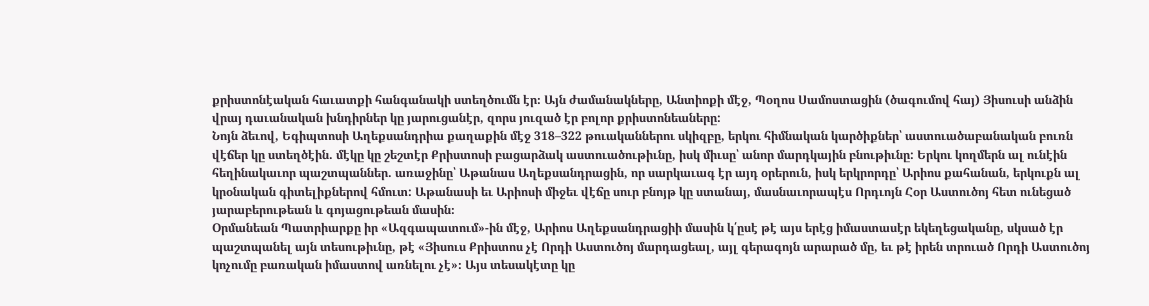քրիստոնէական հաւատքի հանգանակի ստեղծումն էր։ Այն ժամանակները, Անտիոքի մէջ, Պօղոս Սամոստացին (ծագումով հայ) Յիսուսի անձին վրայ դաւանական խնդիրներ կը յարուցանէր, զորս յուզած էր բոլոր քրիստոնեաները:
Նոյն ձեւով, Եգիպտոսի Աղեքսանդրիա քաղաքին մէջ 318–322 թուականներու սկիզբը, երկու հիմնական կարծիքներ՝ աստուածաբանական բուռն վէճեր կը ստեղծէին. մէկը կը շեշտէր Քրիստոսի բացարձակ աստուածութիւնը, իսկ միւսը՝ անոր մարդկային բնութիւնը: Երկու կողմերն ալ ունէին հեղինակաւոր պաշտպաններ. առաջինը՝ Աթանաս Աղեքսանդրացին, որ սարկաւագ էր այդ օրերուն, իսկ երկրորդը՝ Արիոս քահանան, երկուքն ալ կրօնական գիտելիքներով հմուտ: Աթանասի եւ Արիոսի միջեւ վէճը սուր բնոյթ կը ստանայ, մասնաւորապէս Որդւոյն Հօր Աստուծոյ հետ ունեցած յարաբերութեան և գոյացութեան մասին։
Օրմանեան Պատրիարքը իր «Ազգապատում»-ին մէջ, Արիոս Աղեքսանդրացիի մասին կ՛ըսէ թէ այս երէց իմաստասէր եկեղեցականը, սկսած էր պաշտպանել այն տեսութիւնը, թէ «Յիսուս Քրիստոս չէ Որդի Աստուծոյ մարդացեալ, այլ գերագոյն արարած մը, եւ թէ իրեն տրուած Որդի Աստուծոյ կոչումը բառական իմաստով առնելու չէ»։ Այս տեսակէտը կը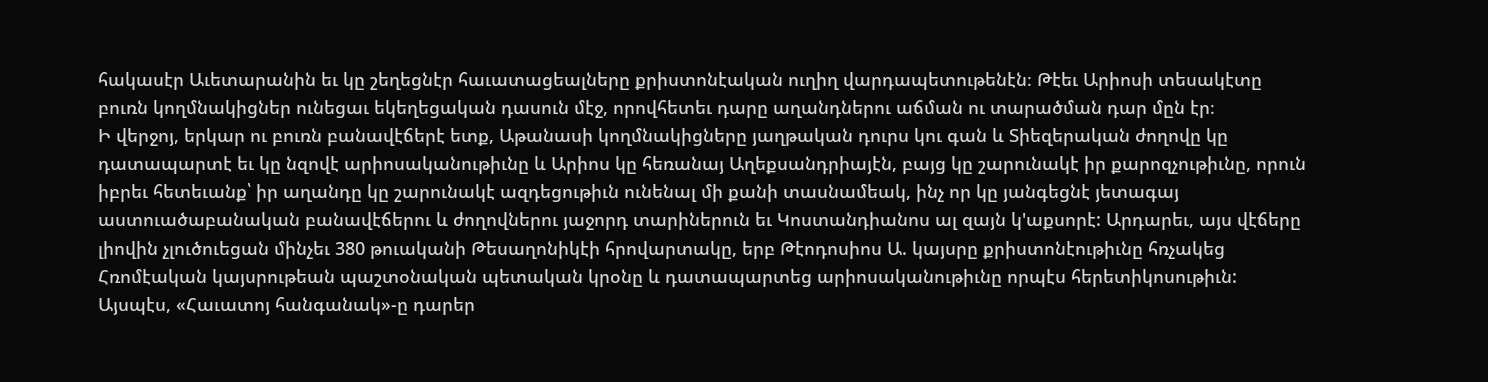հակասէր Աւետարանին եւ կը շեղեցնէր հաւատացեալները քրիստոնէական ուղիղ վարդապետութենէն։ Թէեւ Արիոսի տեսակէտը բուռն կողմնակիցներ ունեցաւ եկեղեցական դասուն մէջ, որովհետեւ դարը աղանդներու աճման ու տարածման դար մըն էր։
Ի վերջոյ, երկար ու բուռն բանավէճերէ ետք, Աթանասի կողմնակիցները յաղթական դուրս կու գան և Տիեզերական ժողովը կը դատապարտէ եւ կը նզովէ արիոսականութիւնը և Արիոս կը հեռանայ Աղեքսանդրիայէն, բայց կը շարունակէ իր քարոզչութիւնը, որուն իբրեւ հետեւանք՝ իր աղանդը կը շարունակէ ազդեցութիւն ունենալ մի քանի տասնամեակ, ինչ որ կը յանգեցնէ յետագայ աստուածաբանական բանավէճերու և ժողովներու յաջորդ տարիներուն եւ Կոստանդիանոս ալ զայն կ'աքսորէ: Արդարեւ, այս վէճերը լիովին չլուծուեցան մինչեւ 380 թուականի Թեսաղոնիկէի հրովարտակը, երբ Թէոդոսիոս Ա. կայսրը քրիստոնէութիւնը հռչակեց Հռոմէական կայսրութեան պաշտօնական պետական կրօնը և դատապարտեց արիոսականութիւնը որպէս հերետիկոսութիւն: Այսպէս, «Հաւատոյ հանգանակ»-ը դարեր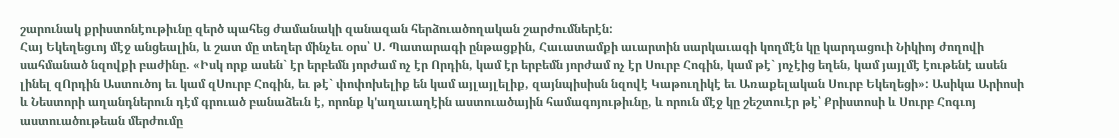շարունակ քրիստոնէութիւնը զերծ պահեց ժամանակի զանազան հերձուածողական շարժումներէն:
Հայ Եկեղեցւոյ մէջ անցեալին, և շատ մը տեղեր մինչեւ օրս՝ Ս. Պատարագի ընթացքին, Հաւատամքի աւարտին սարկաւագի կողմէն կը կարդացուի Նիկիոյ ժողովի սահմանած նզովքի բաժինը. «Իսկ որք ասեն` էր երբեմն յորժամ ոչ էր Որդին, կամ էր երբեմն յորժամ ոչ էր Սուրբ Հոգին, կամ թէ` յոչէից եղեն, կամ յայլմէ էութենէ ասեն լինել զՈրդին Աստուծոյ եւ կամ զՍուրբ Հոգին, եւ թէ` փոփոխելիք են կամ այլայլելիք, զայնպիսիսն նզովէ Կաթուղիկէ եւ Առաքելական Սուրբ Եկեղեցի»: Ասիկա Արիոսի և Նեստորի աղանդներուն դէմ գրուած բանաձեւն է, որոնք կ'աղաւաղէին աստուածային համագոյութիւնը, և որուն մէջ կը շեշտուէր թէ՝ Քրիստոսի և Սուրբ Հոգւոյ աստուածութեան մերժումը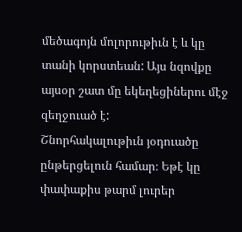մեծագոյն մոլորութիւն է և կը տանի կորստեան: Այս նզովքը այսօր շատ մը եկեղեցիներու մէջ զեղջուած է:
Շնորհակալութիւն յօդուածը ընթերցելուն համար։ Եթէ կը փափաքիս թարմ լուրեր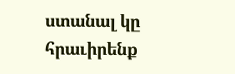ստանալ կը հրաւիրենք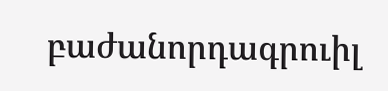բաժանորդագրուիլ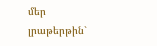մեր լրաթերթին`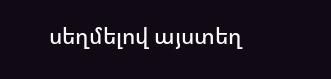սեղմելով այստեղ